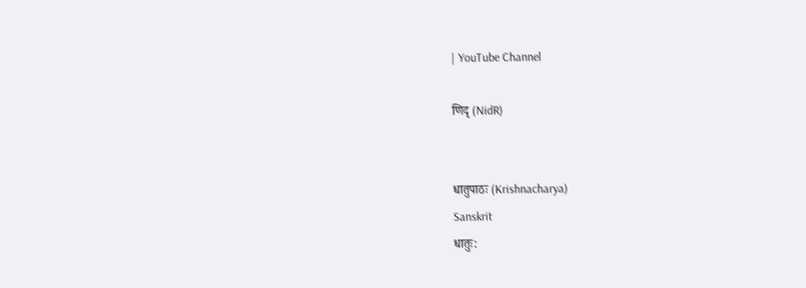| YouTube Channel

णिदृ (NidR)


धातुपाठः (Krishnacharya)
Sanskrit
धातुः: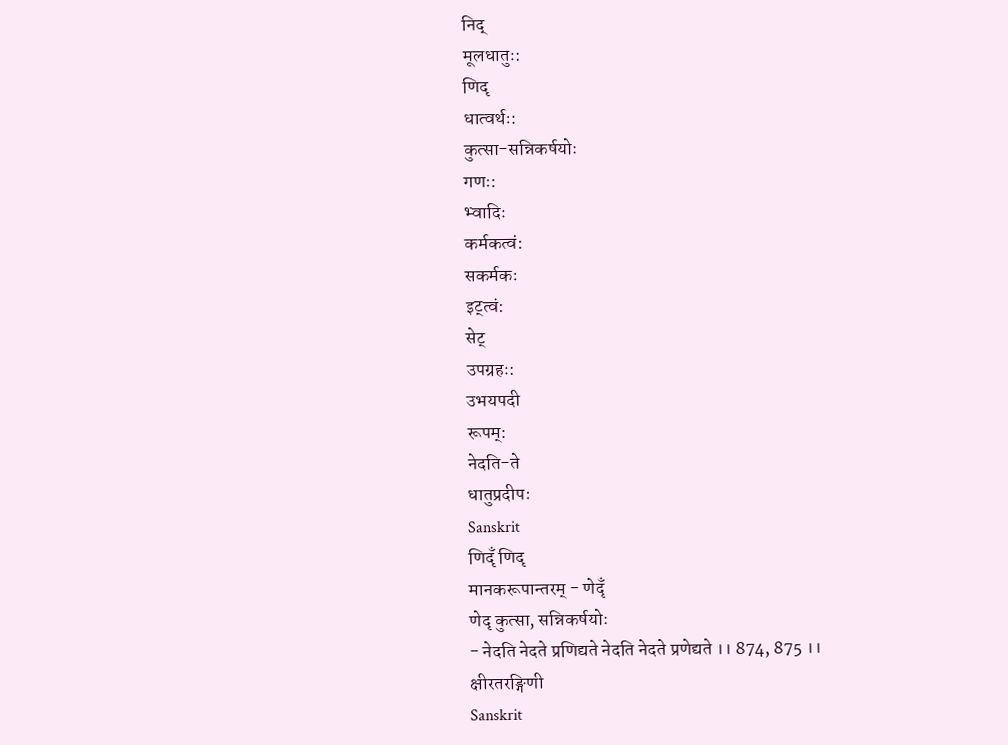निद्
मूलधातुः:
णिदृ
धात्वर्थः:
कुत्सा-सन्निकर्षयोः
गणः:
भ्वादिः
कर्मकत्वं:
सकर्मकः
इट्त्वं:
सेट्
उपग्रहः:
उभयपदी
रूपम्:
नेदति-ते
धातुप्रदीपः
Sanskrit
णिदृँ णिदृ
मानकरूपान्तरम् - णेदृँ
णेदृ कुत्सा, सन्निकर्षयोः
- नेदति नेदते प्रणिद्यते नेदति नेदते प्रणेद्यते ।। 874, 875 ।।
क्षीरतरङ्गिणी
Sanskrit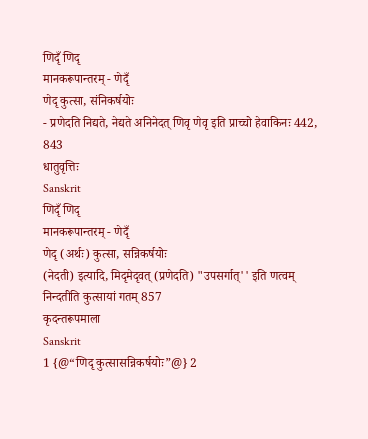णिदृँ णिदृ
मानकरूपान्तरम् - णेदृँ
णेदृ कुत्सा, संनिकर्षयोः
- प्रणेदति निद्यते, नेद्यते अनिनेदत् णिवृ णेवृ इति प्राच्चो हेवाकिनः 442, 843
धातुवृत्तिः
Sanskrit
णिदृँ णिदृ
मानकरूपान्तरम् - णेदृँ
णेदृ (अर्थः) कुत्सा, सन्निकर्षयोः
(नेदती) इत्यादि, मिदृमेदृवत् (प्रणेदति) "उपसर्गात्'' इति णत्वम् निन्दतीति कुत्सायां गतम् 857
कृदन्तरूपमाला
Sanskrit
1 {@“णिदृ कुत्सासन्निकर्षयोः”@} 2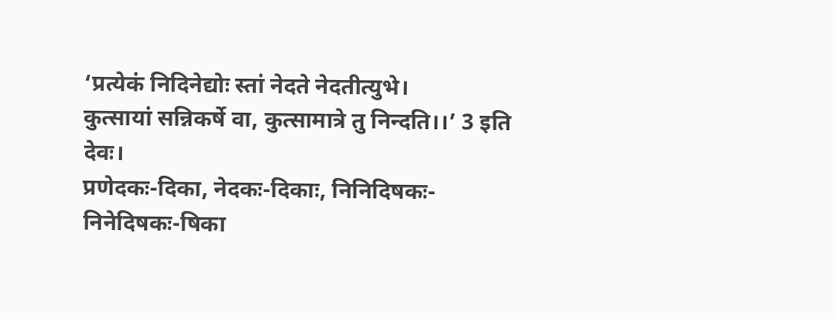‘प्रत्येकं निदिनेद्योः स्तां नेदते नेदतीत्युभे।
कुत्सायां सन्निकर्षे वा, कुत्सामात्रे तु निन्दति।।’ 3 इति देवः।
प्रणेदकः-दिका, नेदकः-दिकाः, निनिदिषकः-निनेदिषकः-षिका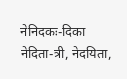नेनिदकः-दिका
नेदिता-त्री, नेदयिता,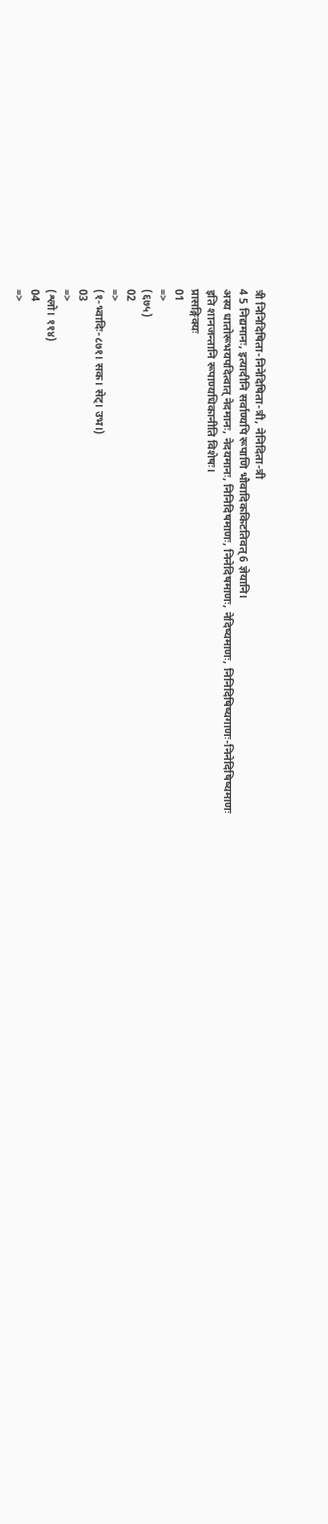त्री निनिदिषिता-निनेदिषिता-त्री, नेनिदिता-त्री
4 5 निद्यमानः, इत्यादीनि सर्वाण्यपि रूपाणि भौवादिककिटतिवत् 6 ज्ञेयानि।
अस्य धातोरूभयपदित्वात् नेदमानः, नेदयमानः, निनिदिषमाणः, निनेदिषमाणः, नेदिष्यमाणः, निनिदिषिष्यगाणः-निनेदिषिष्यमाणः
इति शानजन्तानि रूपाण्यधिकानीति विशेषः।
प्रासङ्गिक्यः
01
=>
(६७५)
02
=>
(१-भ्वादिः-८७१। सक। सेट्। उभ।)
03
=>
(श्लो। ११४)
04
=>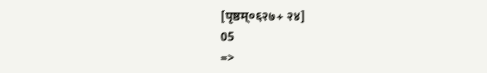[पृष्ठम्०६२७+ २४]
05
=>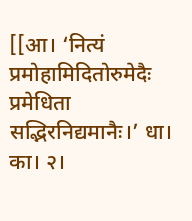[[आ। ‘नित्यं प्रमोहामिदितोरुमेदैः प्रमेधिता सद्भिरनिद्यमानैः।’ धा। का। २।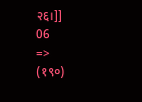२६।]]
06
=>
(१९०)